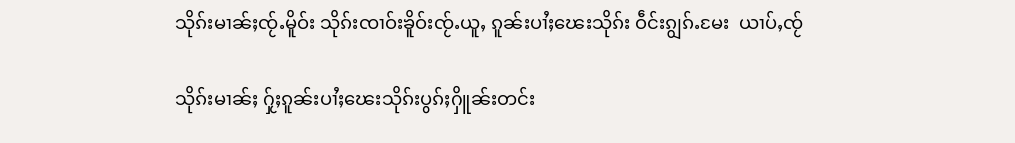သိုၵ်းမၢၼ်ႈၸႂ်ႉမိူဝ်း သိုၵ်းၸၢဝ်းၶိူဝ်းၸႂ်ႉယူႇ ၵူၼ်းပၢႆႈၽေးသိုၵ်း ဝဵင်းၵျွၵ်ႉမႄး  ယၢပ်ႇၸႂ်

သိုၵ်းမၢၼ်ႈ ႁႂ်ႈၵူၼ်းပၢႆႈၽေးသိုၵ်းပွၵ်ႈႁိူၼ်းတင်း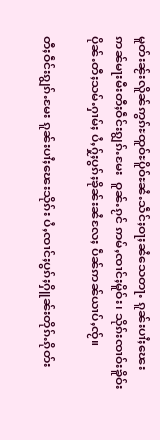မူတ်းၼႂ်းလိူၼ်ဢွၵ်ႊထူဝ်ႊပိူဝ်ႊၼႆႉသဵင်ႈဝႃႈၼႆသေတႃႉ ၵူၼ်းပၢႆႈၽေးဢၼ်မႃးမီးတီႈဝဵင်းၵျွၵ်ႉမႄး  ဝူၼ်ႉၵႂင် ဢမ်ႇၸၢင်ႈမိူဝ်း၊ သိုၵ်းၸၢဝ်းၶိူဝ်းပိုၼ်ႉတီႈသမ်ႉႁၢမ်ႈ ပႆႇႁႂ်ႈပွၵ်ႈၶိုၼ်းၼႆလႄႈ ပဵၼ်ဢၼ်ယၢပ်ႇၸႂ်။

တီႈဝဵင်းၵျွၵ်ႉမႄး ၵူၼ်းပၢႆႈၽေးသိုၵ်း ပႆႇၸၢင်ႈပွၵ်ႈႁိူၼ်းတိုၵ်ႉၵိုတ်း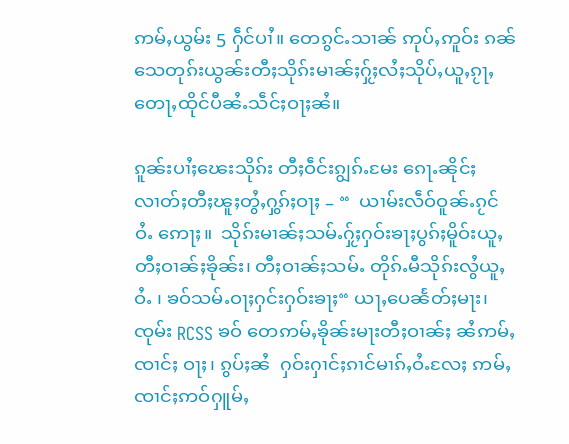ဢမ်ႇယွမ်း 5 ႁဵင်ပၢႆ။ တေၵွင်ႉသၢၼ် ဢုပ်ႇဢူဝ်း ၵၼ်သေတုၵ်းယွၼ်းတီႈသိုၵ်းမၢၼ်ႈႁႂ်ႈလႆႈသိုပ်ႇယူႇၵႂႃႇတေႃႇထိုင်ပီၼႆႉသဵင်ႈဝႃႈၼႆ။

ၵူၼ်းပၢႆႈၽေးသိုၵ်း တီႈဝဵင်းၵျွၵ်ႉမႄး ၵေႃႉၼိုင်ႈ လၢတ်ႈတီႈၽူႈတွႆႇႁွၵ်ႈဝႃႈ – “  ယၢမ်းလဵဝ်ဝူၼ်ႉၵႂင် ဝႆႉ ဢေႃႈ။  သိုၵ်းမၢၼ်ႈသမ်ႉႁႂ်ႈႁဝ်းၶႃႈပွၵ်ႈမိူဝ်းယူႇတီႈဝၢၼ်ႈၶိုၼ်း၊ တီႈဝၢၼ်ႈသမ်ႉ တိုၵ်ႉမီသိုၵ်းလွႆယူႇဝႆႉ ၊ ၶဝ်သမ်ႉဝႃႈႁင်းႁဝ်းၶႃႈ“ ယႃႇပေၼႅတ်ႈမႃး၊ ၸုမ်း RCSS ၶဝ် တေဢမ်ႇၶိုၼ်းမႃးတီႈဝၢၼ်ႈ ၼႆဢမ်ႇၸၢင်ႈ ဝႃႈ၊ ၵွပ်ႈၼႆ  ႁဝ်းႁၢင်ႈၵၢင်မၢၵ်ႇဝႆႉလႄႈ ဢမ်ႇၸၢင်ႈဢဝ်ႁူမ်ႇ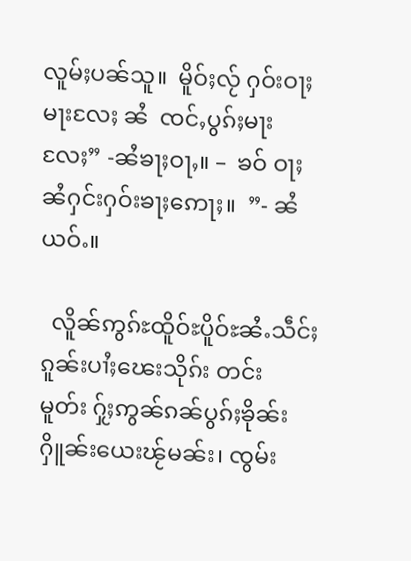လူမ်ႈပၼ်သူ။  မိူဝ်ႈလႂ် ႁဝ်းဝႃႈမႃးလႄႈ ၼႆ  ၸင်ႇပွၵ်ႈမႃးလႄႈ” -ၼႆၶႃႈဝႃႇ။ –  ၶဝ် ဝႃႈၼႆႁင်းႁဝ်းၶႃႈဢေႃႈ။  ”- ၼႆယဝ်ႉ။

  လိူၼ်ဢွၵ်ႊထိူဝ်ႊပိူဝ်ႊၼႆႉသဵင်ႈ ၵူၼ်းပၢႆႈၽေးသိုၵ်း တင်းမူတ်း ႁႂ်ႈဢွၼ်ၵၼ်ပွၵ်ႈၶိုၼ်းႁိူၼ်းယေးၽႂ်မၼ်း၊ ၸွမ်း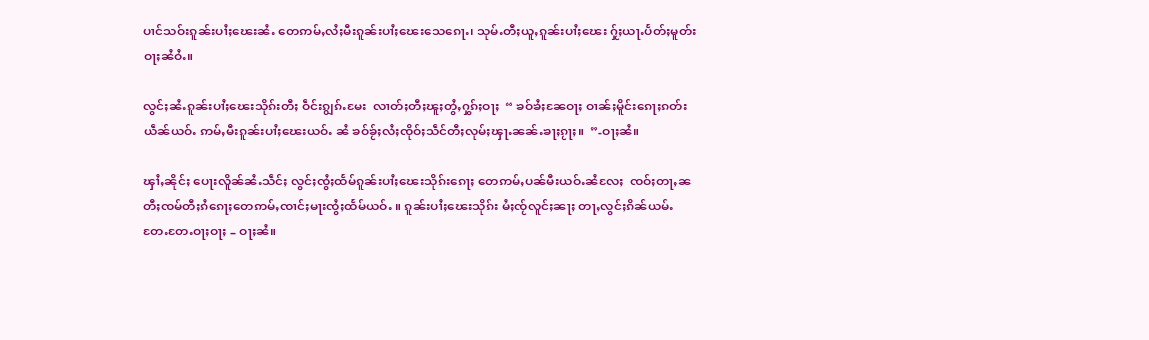ပၢင်သဝ်းၵူၼ်းပၢႆႈၽေးၼႆႉ တေဢမ်ႇလႆႈမီးၵူၼ်းပၢႆႈၽေးသေၵေႃႉ၊ သုမ်ႉတီႈယူႇၵူၼ်းပၢႆႈၽေး ႁႂ်ႈယႃႉပႅတ်ႈမူတ်းဝႃႈၼႆဝႆႉ။

လွင်ႈၼႆႉၵူၼ်းပၢႆႈၽေးသိုၵ်းတီႈ ဝဵင်းၵျွၵ်ႉမႄး  လၢတ်ႈတီႈၽူႈတွႆႇႁွၵ်ႈဝႃႈ  “ ၶဝ်ၶႆႈၼႄဝႃႈ ဝၢၼ်ႈမိူင်းၵေႃႈၵတ်းယဵၼ်ယဝ်ႉ ဢမ်ႇမီးၵူၼ်းပၢႆႈၽေးယဝ်ႉ ၼႆ ၶဝ်ၶႂ်ႈလႆႈၸိုဝ်ႈသဵင်တီႈလုမ်ႈၾႃႉၼၼ်ႉၶႃႈၵႂႃႈ။  ”-ဝႃႈၼႆ။

ၾၢႆႇၼိုင်ႈ ပေႃးလိူၼ်ၼႆႉသဵင်ႈ လွင်ႈၸွႆႈထႅမ်ၵူၼ်းပၢႆႈၽေးသိုၵ်းၵေႃႈ တေဢမ်ႇပၼ်မီးယဝ်ႉၼႆလႄႈ  ၸဝ်ႈတႃႇၼ တီႈၸမ်တီႈၵႆၵေႃႈတေဢမ်ႇၸၢင်ႈမႃးၸွႆႈထႅမ်ယဝ်ႉ ။ ၵူၼ်းပၢႆႈၽေးသိုၵ်း မႆႈၸႂ်လူင်ႈၼႃႈ တႃႇလွင်ႈၵိၼ်ယမ်ႉ တႄႉတႄႉဝႃႈဝႃႈ – ဝႃႈၼႆ။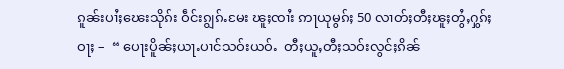ၵူၼ်းပၢႆႈၽေးသိုၵ်း ဝဵင်းၵျွၵ်ႉမႄး ၽူႈၸၢႆး ဢႃယုမွၵ်ႈ 50 လၢတ်ႈတီႈၽူႈတွႆႇႁွၵ်ႈဝႃႈ –  “ ပေႃးပိူၼ်ႈယႃႉပၢင်သဝ်းယဝ်ႉ  တီႈယူႇတီႈသဝ်းလွင်ႈၵိၼ်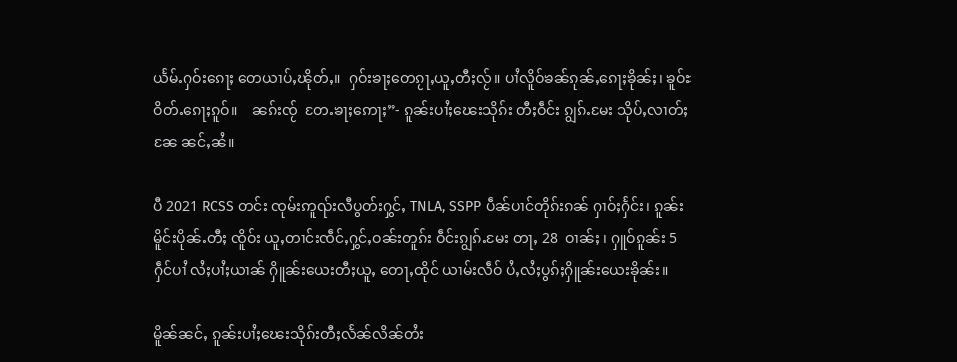ယႅမ်ႉႁဝ်းၵေႃႈ တေယၢပ်ႇၽိုတ်ႇ။  ႁဝ်းၶႃႈတေၵႂႃႇယူႇတီႈလႂ်။ ပၢႆလိူဝ်ၶၼ်ၵုၼ်ႇၵေႃႈၶိုၼ်ႈ၊ ၶူဝ်ႊဝိတ်ႉၵေႃႈၵူဝ်။    ၼၵ်းၸႂ်  တႄႉၶႃႈဢေႃႈ”- ၵူၼ်းပၢႆႈၽေးသိုၵ်း တီႈဝဵင်း ၵျွၵ်ႉမႄး သိုပ်ႇလၢတ်ႈၼႄ ၼင်ႇၼႆ။

ပီ 2021 RCSS တင်း ၸုမ်းဢူၺ်းလီပွတ်းႁွင်ႇ TNLA, SSPP ပဵၼ်ပၢင်တိုၵ်းၵၼ် ႁၢဝ်ႈႁႅင်း၊ ၵူၼ်းမိူင်းပိုၼ်ႉတီႈ ၸိူဝ်း ယူႇတၢင်းၸဵင်ႇႁွင်ႇဝၼ်းတူၵ်း ဝဵင်းၵျွၵ်ႉမႄး တႃႇ 28  ဝၢၼ်ႈ ၊ ႁူဝ်ၵူၼ်း 5 ႁဵင်ပၢႆ လႆႈပၢႆႈယၢၼ် ႁိူၼ်းယေးတီႈယူႇ တေႃႇထိုင် ယၢမ်းလဵဝ် ပႆႇလႆႈပွၵ်ႈႁိူၼ်းယေးၶိုၼ်း။

မိူၼ်ၼင်ႇ ၵူၼ်းပၢႆႈၽေးသိုၵ်းတီႈလႅၼ်လိၼ်တႆး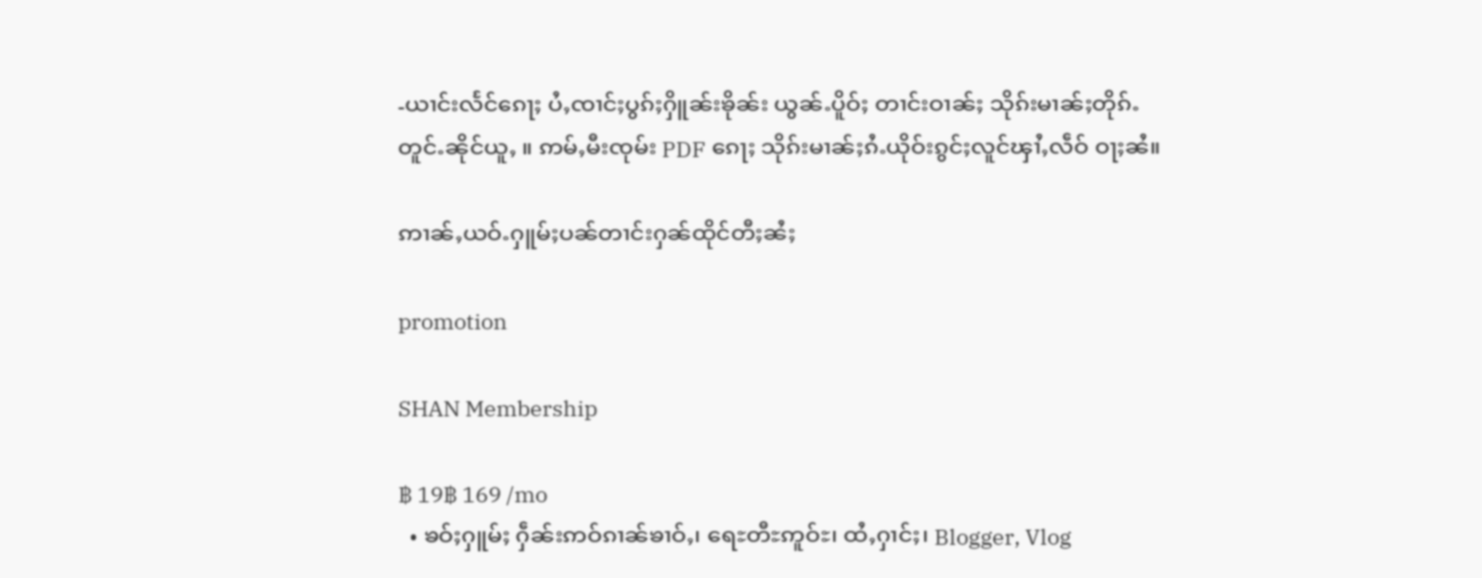-ယၢင်းလႅင်ၵေႃႈ ပႆႇၸၢင်ႈပွၵ်ႈႁိူၼ်းၶိုၼ်း ယွၼ်ႉပိူဝ်ႈ တၢင်းဝၢၼ်ႈ သိုၵ်းမၢၼ်ႈတိုၵ်ႉတူင်ႉၼိုင်ယူႇ ။ ဢမ်ႇမီးၸုမ်း PDF ၵေႃႈ သိုၵ်းမၢၼ်ႈၵႆႉယိုဝ်းၵွင်ႈလူင်ၾၢႆႇလဵဝ် ဝႃႈၼႆ။

ဢၢၼ်ႇယဝ်ႉႁူမ်ႈပၼ်တၢင်းႁၼ်ထိုင်တီႈၼႆႈ

promotion

SHAN Membership

฿ 19฿ 169 /mo
  • ၶဝ်ႈႁူမ်ႈ ႁဵၼ်းဢဝ်ၵၢၼ်ၶၢဝ်ႇ၊ ရေႊတီႊဢူဝ်ႊ၊ ထႆႇႁၢင်ႈ၊ Blogger, Vlog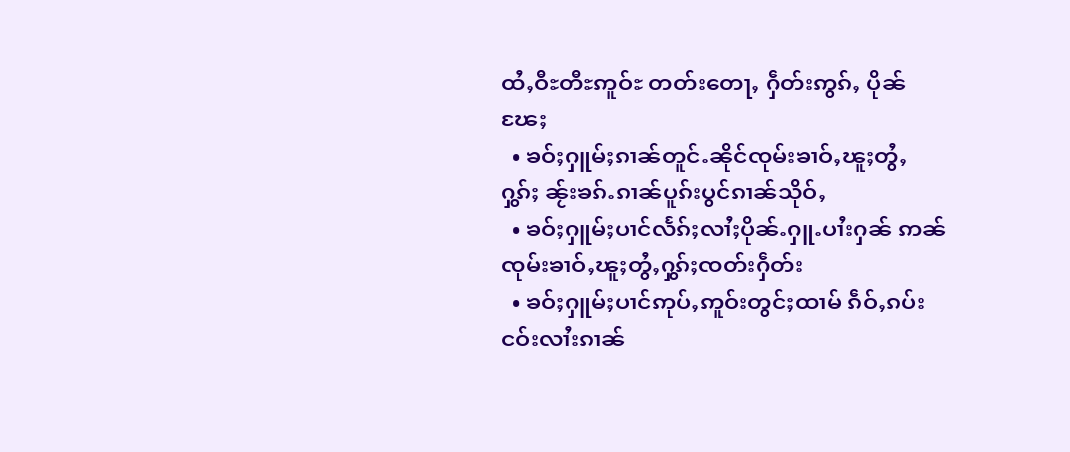ထႆႇဝီႊတီႊဢူဝ်ႊ တတ်းတေႃႇ ႁဵတ်းဢွၵ်ႇ ပိုၼ်ၽႄႈ
  • ၶဝ်ႈႁူမ်ႈၵၢၼ်တူင်ႉၼိုင်ၸုမ်းၶၢဝ်ႇၽူႈတွႆႇႁွၵ်ႈ ၼႂ်းၶၵ်ႉၵၢၼ်ပူၵ်းပွင်ၵၢၼ်သိုဝ်ႇ
  • ၶဝ်ႈႁူမ်ႈပၢင်လႅၵ်ႈလၢႆႈပိုၼ်ႉႁူႉပၢႆးႁၼ် ဢၼ်ၸုမ်းၶၢဝ်ႇၽူႈတွႆႇႁွၵ်ႈၸတ်းႁဵတ်း
  • ၶဝ်ႈႁူမ်ႈပၢင်ဢုပ်ႇဢူဝ်းတွင်ႈထၢမ် ၵဵဝ်ႇၵပ်းငဝ်းလၢႆးၵၢၼ်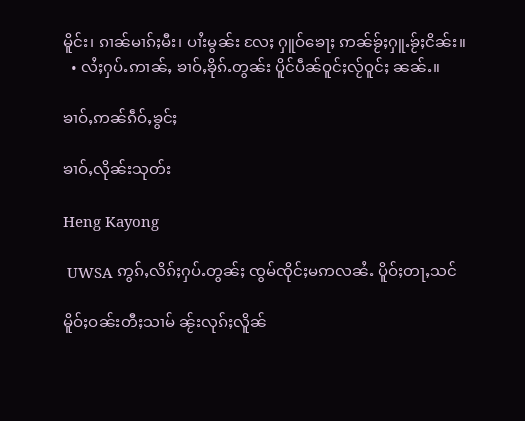မိူင်း၊ ၵၢၼ်မၢၵ်ႈမီး၊ ပၢႆးမွၼ်း လႄႈ ႁူဝ်ၶေႃႈ ဢၼ်ၶႂ်ႈႁူႉၶႂ်ႈငိၼ်း။
  • လႆႈႁပ်ႉဢၢၼ်ႇ ၶၢဝ်ႇၶိုၵ်ႉတွၼ်း ပိူင်ပဵၼ်ဝူင်ႈလႂ်ဝူင်ႈ ၼၼ်ႉ။

ၶၢဝ်ႇဢၼ်ၵဵဝ်ႇၶွင်ႈ

ၶၢဝ်ႇလိုၼ်းသုတ်း

Heng Kayong

 UWSA ဢွၵ်ႇလိၵ်ႈႁပ်ႉတွၼ်ႈ ၸွမ်ၸိုင်ႈမဢလၼႆႉ ပိူဝ်ႈတႃႇသင်

မိူဝ်ႈဝၼ်းတီႈသၢမ် ၼႂ်းလုၵ်ႈလိူၼ်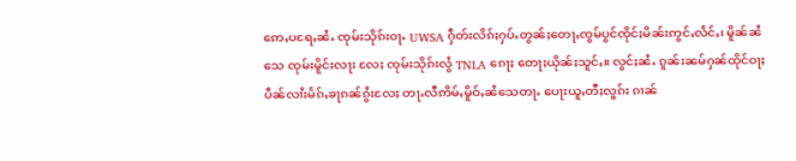ဢေႇပရႄႇၼႆႉ ၸုမ်းသိုၵ်းဝႃႉ UWSA ႁဵတ်းလိၵ်ႈႁပ်ႉတွၼ်ႈတေႃႇၸွမ်ပွင်ၸိုင်ႈမိၼ်းဢွင်ႇလႅင်ႇ၊ မိူၼ်ၼႆသေ ၸုမ်းမိူင်းလႃး လႄႈ ၸုမ်းသိုၵ်းလွႆ TNLA ၵေႃႈ တေႃႈယိုၼ်ႈသူင်ႇ။ လွင်ႈၼႆႉ ၵူၼ်းၼမ်ႁၼ်ထိုင်ဝႃႈ ပဵၼ်လၢႆးမႅၵ်ႇၶႃၵၼ်ၵွႆးလႄႈ တႃႉလီဢိမ်ႇမိူဝ်ႇၼႆသေတႃႉ ပေႃးယူႇတီႈလွၵ်း ၵၢၼ်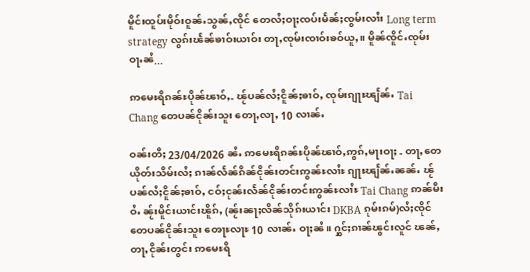မိူင်းထူပ်းမိုဝ်းဝူၼ်ႉသွၼ်ႇၸိုင် တေလႆႈဝႃႈၸပ်းမႅၼ်ႈၸွမ်းလၢႆး Long term strategy လွၵ်းၽႅၼ်ၶၢဝ်းယၢဝ်း တႃႇၸုမ်းၸၢဝ်းၶဝ်ယူႇ။ မိူၼ်ၸိူင်ႉၸုမ်းဝႃႉၼႆ...

ဢမေႊရိၵၼ်ႊပိုၼ်ၽၢဝ်ႇ- ၽႂ်ပၼ်လႆႈငိူၼ်ႈၶၢဝ်ႇ ၸုမ်းၵျႃႊၽျႅၼ်ႉ Tai Chang တေပၼ်ငိုၼ်းသူး တေႃႇလႃႇ 10 လၢၼ်ႉ

ဝၼ်းတီႈ 23/04/2026 ၼႆႉ ဢမေႊရိၵၼ်ႊပိုၼ်ၽၢဝ်ႇဢွၵ်ႇမႃးဝႃႈ - တႃႇတေယိုတ်းသိမ်းလႆႈ ၵၢၼ်လႅၼ်ၵိၼ်ငိုၼ်းတင်းဢွၼ်ႊလၢႆႊ ၵျႃႊၽျႅၼ်ႉၼၼ်ႉ ၽႂ်ပၼ်လႆႈငိူၼ်ႈၶၢဝ်ႇ ငဝ်ႈငုၼ်းလႅၼ်ငိုၼ်းတင်းဢွၼ်ႊလၢႆႊ Tai Chang ဢၼ်မီးဝႆႉ ၼႂ်းမိူင်းယၢင်းၽိူၵ်ႇ (ၼႂ်းၼႃႈလိၼ်သိုၵ်းယၢင်း DKBA ၵုမ်းၵမ်)လႆႈၸိုင် တေပၼ်ငိုၼ်းသူး ၻေႃႊလႃႊ 10 လၢၼ်ႉ ဝႃႈၼႆ။ ႁွင်ႈၵၢၼ်ၽွင်းလူင် ၽၼ်ႇတႃႇငိုၼ်းတွင်း ဢမေႊရိ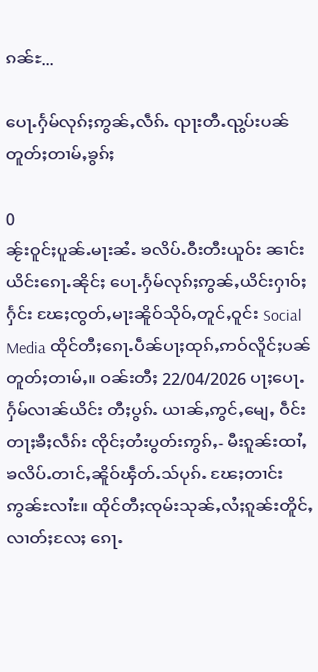ၵၼ်ႊ...

ပေႃႉႁႅမ်လုၵ်ႈဢွၼ်ႇလဵၵ်ႉ ၺႃးတီႉၺွပ်းပၼ်တူတ်ႈတၢမ်ႇၶွၵ်ႈ

0
ၼႂ်းဝူင်ႈပူၼ်ႉမႃးၼႆႉ ၶလိပ်ႉဝီးတီးယူဝ်း ၼၢင်းယိင်းၵေႃႉၼိုင်ႈ ပေႃႉႁႅမ်လုၵ်ႈဢွၼ်ႇယိင်းႁၢဝ်ႈႁႅင်း ၽႄႈၸွတ်ႇမႃးၼိူဝ်သိုဝ်ႇတူင်ႇဝူင်း Social Media ထိုင်တီႈၵေႃႉပဵၼ်ပႃႈထုၵ်ႇဢဝ်လိူင်ႈပၼ်တူတ်ႈတၢမ်ႇ။ ဝၼ်းတီႈ 22/04/2026 ပႃႈပေႃႉႁႅမ်လၢၼ်ယိင်း တီႈပွၵ်ႉ ယၢၼ်ႇဢွင်ႇမျေႇ ဝဵင်းတႃႈၶီႈလဵၵ်း ၸိုင်ႈတႆးပွတ်းဢွၵ်ႇ- မီးၵူၼ်းထၢႆႇၶလိပ်ႉတၢင်ႇၼိူဝ်ၾဵတ်ႉသ်ပုၵ်ႉ ၽႄႈတၢင်းဢွၼ်ႊလၢႆႊ။ ထိုင်တီႈၸုမ်းသုၼ်ႇလႆႈၵူၼ်းတိူင်ႇလၢတ်ႈလႄႈ ၵေႃႉ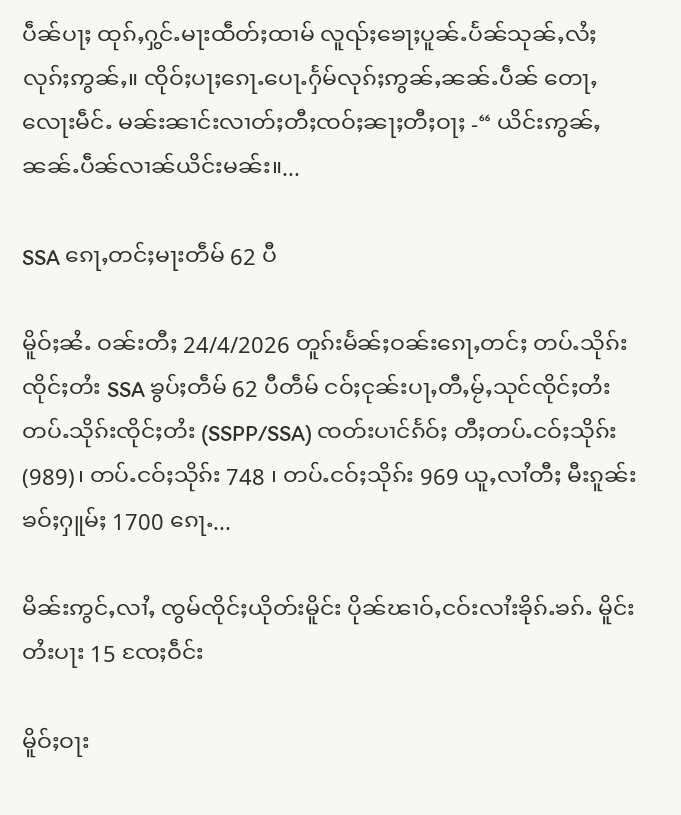ပဵၼ်ပႃႈ ထုၵ်ႇႁွင်ႉမႃးထဵတ်ႈထၢမ် လူၺ်ႈၶေႃႈပူၼ်ႉပႅၼ်သုၼ်ႇလႆႈလုၵ်ႈဢွၼ်ႇ။ ၸိုဝ်ႈပႃႈၵေႃႉပေႃႉႁႅမ်လုၵ်ႈဢွၼ်ႇၼၼ်ႉပဵၼ် တေႃႇလေႃးမဵင်ႉ မၼ်းၼၢင်းလၢတ်ႈတီႈၸဝ်ႈၼႃႈတီႈဝႃႈ -“ ယိင်းဢွၼ်ႇၼၼ်ႉပဵၼ်လၢၼ်ယိင်းမၼ်း။...

SSA ၵေႃႇတင်ႈမႃးတဵမ် 62 ပီ

မိူဝ်ႈၼႆႉ ဝၼ်းတီႈ 24/4/2026 တူၵ်းမႅၼ်ႈဝၼ်းၵေႃႇတင်ႈ တပ်ႉသိုၵ်းၸိုင်ႈတႆး SSA ၶွပ်ႈတဵမ် 62 ပီတဵမ် ငဝ်ႈငုၼ်းပႃႇတီႇမႂ်ႇသုင်ၸိုင်ႈတႆး တပ်ႉသိုၵ်းၸိုင်ႈတႆး (SSPP/SSA) ၸတ်းပၢင်ၵႅဝ်ႈ တီႈတပ်ႉငဝ်ႈသိုၵ်း (989)၊ တပ်ႉငဝ်ႈသိုၵ်း 748 ၊ တပ်ႉငဝ်ႈသိုၵ်း 969 ယူႇလၢႆတီႈ မီးၵူၼ်းၶဝ်ႈႁူမ်ႈ 1700 ၵေႃႉ...

မိၼ်းဢွင်ႇလၢႆႇ ၸွမ်ၸိုင်ႈယိုတ်းမိူင်း ပိုၼ်ၽၢဝ်ႇငဝ်းလၢႆးၶိုၵ်ႉၶၵ်ႉ မိူင်းတႆးပႃး 15 ၸႄႈဝဵင်း

မိူဝ်ႈဝႃး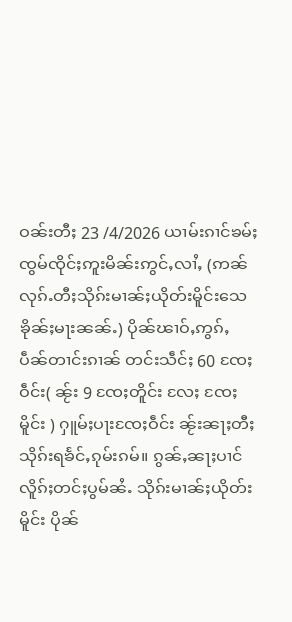ဝၼ်းတီႈ 23 /4/2026 ယၢမ်းၵၢင်ၶမ်ႈ ၸွမ်ၸိုင်ႈဢူးမိၼ်းဢွင်ႇလၢႆႇ (ဢၼ်လုၵ်ႉတီႈသိုၵ်းမၢၼ်ႈယိုတ်းမိူင်းသေၶိုၼ်ႈမႃးၼၼ်ႉ) ပိုၼ်ၽၢဝ်ႇဢွၵ်ႇ ပဵၼ်တၢင်းၵၢၼ် တင်းသဵင်ႈ 60 ၸႄႈဝဵင်း( ၼႂ်း 9 ၸႄႈတိူင်း လႄႈ ၸႄႈမိူင်း ) ႁူမ်ႈပႃးၸႄႈဝဵင်း ၼႂ်းၼႃႈတီႈ သိုၵ်းရၶႅင်ႇၵုမ်းၵမ်။ ၵွၼ်ႇၼႃႈပၢင်လိူၵ်ႈတင်ႈပွမ်ၼႆႉ သိုၵ်းမၢၼ်ႈယိုတ်းမိူင်း ပိုၼ်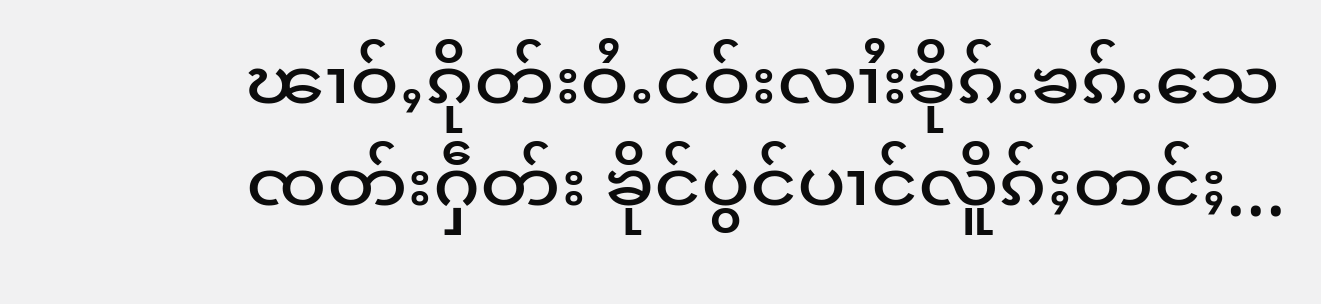ၽၢဝ်ႇၵိုတ်းဝႆႉငဝ်းလၢႆးၶိုၵ်ႉၶၵ်ႉသေ ၸတ်းႁဵတ်း ၶိုင်ပွင်ပၢင်လိူၵ်ႈတင်ႈ...